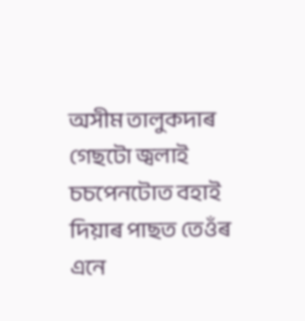অসীম তালুকদাৰ
গেছটো জ্বলাই চচপেনটোত বহাই দিয়াৰ পাছত তেওঁৰ এনে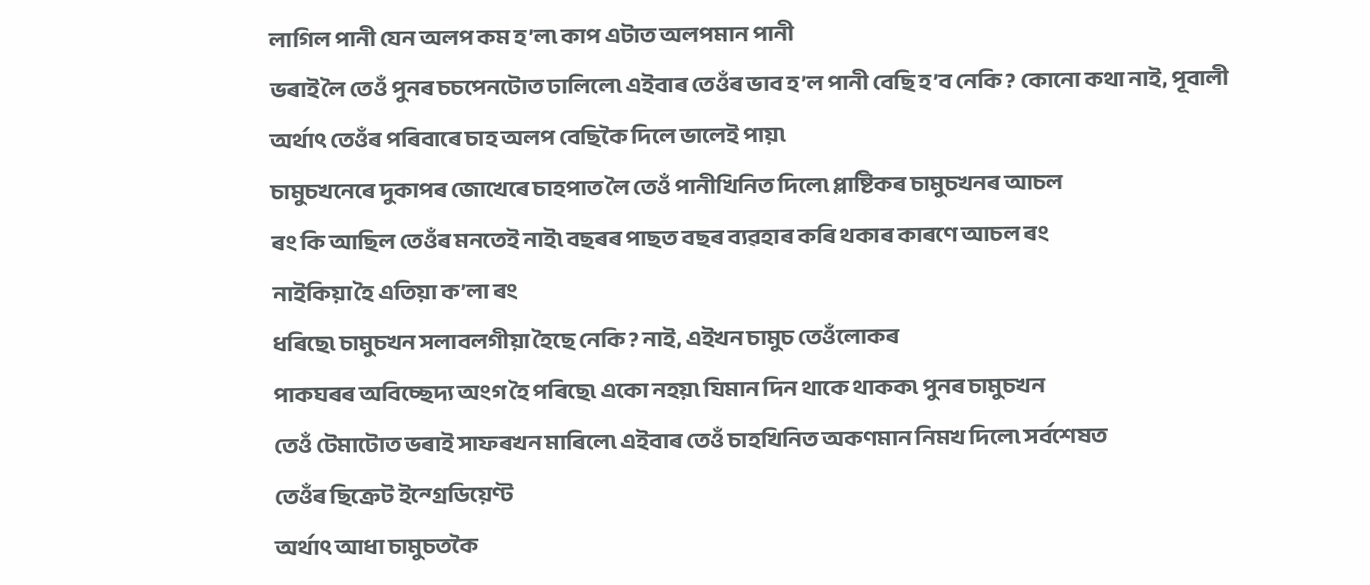লাগিল পানী যেন অলপ কম হ’ল৷ কাপ এটাত অলপমান পানী
ভৰাই লৈ তেওঁ পুনৰ চচপেনটোত ঢালিলে৷ এইবাৰ তেওঁৰ ভাব হ’ল পানী বেছি হ’ব নেকি ? কোনো কথা নাই, পূবালী
অৰ্থাৎ তেওঁৰ পৰিবাৰে চাহ অলপ বেছিকৈ দিলে ভালেই পায়৷
চামুচখনেৰে দুকাপৰ জোখেৰে চাহপাত লৈ তেওঁ পানীখিনিত দিলে৷ প্লাষ্টিকৰ চামুচখনৰ আচল
ৰং কি আছিল তেওঁৰ মনতেই নাই৷ বছৰৰ পাছত বছৰ ব্যৱহাৰ কৰি থকাৰ কাৰণে আচল ৰং
নাইকিয়া হৈ এতিয়া ক’লা ৰং
ধৰিছে৷ চামুচখন সলাবলগীয়া হৈছে নেকি ? নাই, এইখন চামুচ তেওঁলোকৰ
পাকঘৰৰ অবিচ্ছেদ্য অংগ হৈ পৰিছে৷ একো নহয়৷ যিমান দিন থাকে থাকক৷ পুনৰ চামুচখন
তেওঁ টেমাটোত ভৰাই সাফৰখন মাৰিলে৷ এইবাৰ তেওঁ চাহখিনিত অকণমান নিমখ দিলে৷ সৰ্বশেষত
তেওঁৰ ছিক্ৰেট ইন্গ্ৰেডিয়েণ্ট
অৰ্থাৎ আধা চামুচতকৈ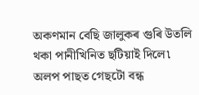অকণমান বেছি জালুকৰ গুৰি উতলি থকা পানীখিনিত ছটিয়াই দিলে৷
অলপ পাছত গেছটো বন্ধ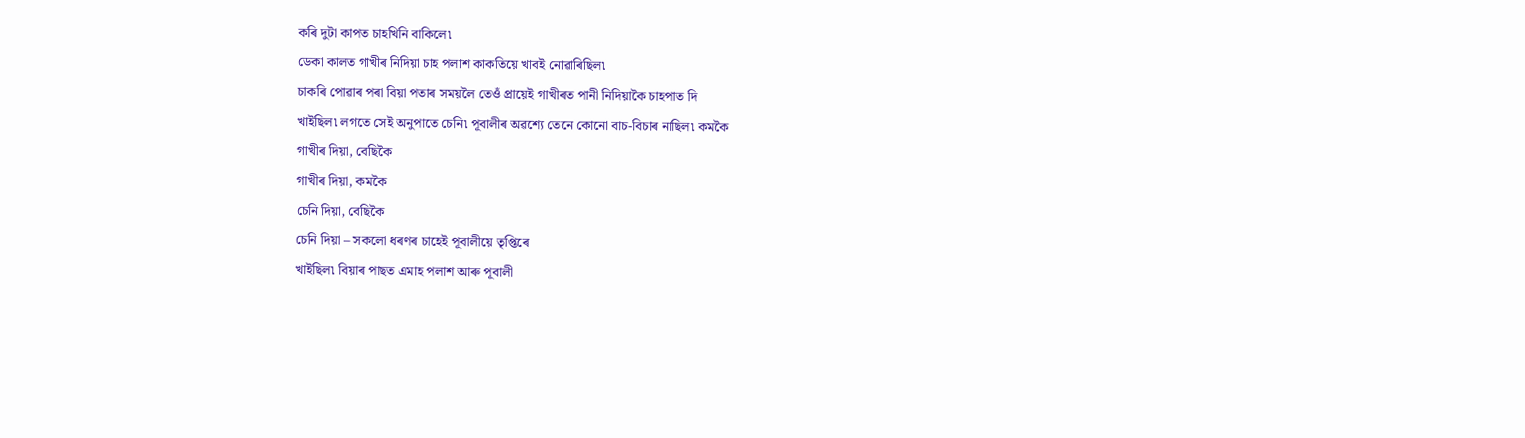কৰি দুটা কাপত চাহখিনি বাকিলে৷
ডেকা কালত গাখীৰ নিদিয়া চাহ পলাশ কাকতিয়ে খাবই নোৱাৰিছিল৷
চাকৰি পোৱাৰ পৰা বিয়া পতাৰ সময়লৈ তেওঁ প্ৰায়েই গাখীৰত পানী নিদিয়াকৈ চাহপাত দি
খাইছিল৷ লগতে সেই অনুপাতে চেনি৷ পূবালীৰ অৱশ্যে তেনে কোনো বাচ-বিচাৰ নাছিল৷ কমকৈ
গাখীৰ দিয়া, বেছিকৈ
গাখীৰ দিয়া, কমকৈ
চেনি দিয়া, বেছিকৈ
চেনি দিয়া – সকলো ধৰণৰ চাহেই পূবালীয়ে তৃপ্তিৰে
খাইছিল৷ বিয়াৰ পাছত এমাহ পলাশ আৰু পূবালী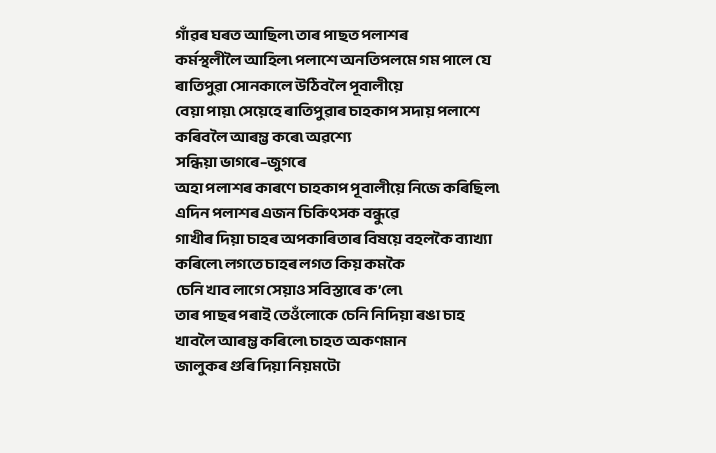গাঁৱৰ ঘৰত আছিল৷ তাৰ পাছত পলাশৰ
কৰ্মস্থলীলৈ আহিল৷ পলাশে অনতিপলমে গম পালে যে ৰাতিপুৱা সোনকালে উঠিবলৈ পূবালীয়ে
বেয়া পায়৷ সেয়েহে ৰাতিপুৱাৰ চাহকাপ সদায় পলাশে কৰিবলৈ আৰম্ভ কৰে৷ অৱশ্যে
সন্ধিয়া ভাগৰে–জুগৰে
অহা পলাশৰ কাৰণে চাহকাপ পূবালীয়ে নিজে কৰিছিল৷ এদিন পলাশৰ এজন চিকিৎসক বন্ধুৱে
গাখীৰ দিয়া চাহৰ অপকাৰিতাৰ বিষয়ে বহলকৈ ব্যাখ্যা কৰিলে৷ লগতে চাহৰ লগত কিয় কমকৈ
চেনি খাব লাগে সেয়াও সবিস্তাৰে ক’লে৷
তাৰ পাছৰ পৰাই তেওঁলোকে চেনি নিদিয়া ৰঙা চাহ খাবলৈ আৰম্ভ কৰিলে৷ চাহত অকণমান
জালুকৰ গুৰি দিয়া নিয়মটো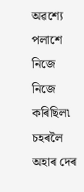অৱশ্যে পলাশে নিজে নিজে কৰিছিল৷
চহৰলৈ অহাৰ দেৰ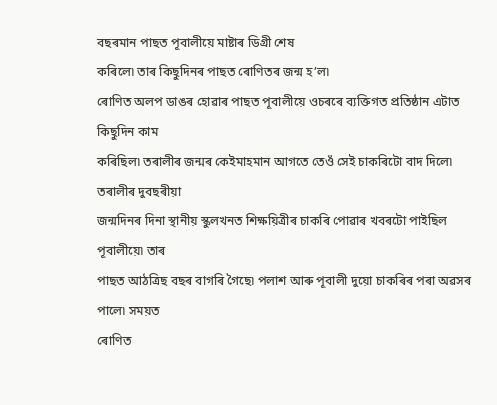বছৰমান পাছত পূবালীয়ে মাষ্টাৰ ডিগ্ৰী শেষ
কৰিলে৷ তাৰ কিছুদিনৰ পাছত ৰোণিতৰ জন্ম হ’ল৷
ৰোণিত অলপ ডাঙৰ হোৱাৰ পাছত পূবালীয়ে ওচৰৰে ব্যক্তিগত প্ৰতিষ্ঠান এটাত কিছুদিন কাম
কৰিছিল৷ তৰালীৰ জন্মৰ কেইমাহমান আগতে তেওঁ সেই চাকৰিটো বাদ দিলে৷ তৰালীৰ দুবছৰীয়া
জন্মদিনৰ দিনা স্থানীয় স্কুলখনত শিক্ষয়িত্ৰীৰ চাকৰি পোৱাৰ খবৰটো পাইছিল পূবালীয়ে৷ তাৰ
পাছত আঠত্ৰিছ বছৰ বাগৰি গৈছে৷ পলাশ আৰু পূবালী দুয়ো চাকৰিৰ পৰা অৱসৰ পালে৷ সময়ত
ৰোণিত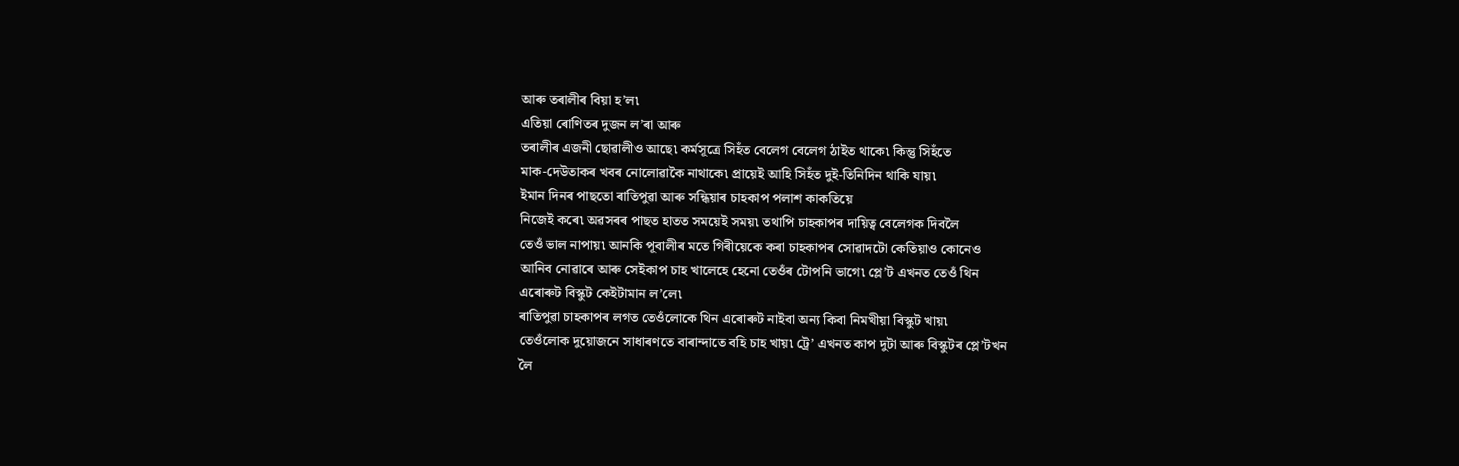আৰু তৰালীৰ বিয়া হ’ল৷
এতিয়া ৰোণিতৰ দুজন ল’ৰা আৰু
তৰালীৰ এজনী ছোৱালীও আছে৷ কৰ্মসূত্ৰে সিহঁত বেলেগ বেলেগ ঠাইত থাকে৷ কিন্তু সিহঁতে
মাক-দেউতাকৰ খবৰ নোলোৱাকৈ নাথাকে৷ প্ৰায়েই আহি সিহঁত দুই-তিনিদিন থাকি যায়৷
ইমান দিনৰ পাছতো ৰাতিপুৱা আৰু সন্ধিয়াৰ চাহকাপ পলাশ কাকতিয়ে
নিজেই কৰে৷ অৱসৰৰ পাছত হাতত সময়েই সময়৷ তথাপি চাহকাপৰ দায়িত্ব বেলেগক দিবলৈ
তেওঁ ভাল নাপায়৷ আনকি পূবালীৰ মতে গিৰীয়েকে কৰা চাহকাপৰ সোৱাদটো কেতিয়াও কোনেও
আনিব নোৱাৰে আৰু সেইকাপ চাহ খালেহে হেনো তেওঁৰ টোপনি ভাগে৷ প্লে’ট এখনত তেওঁ থিন
এৰোৰুট বিস্কুট কেইটামান ল’লে৷
ৰাতিপুৱা চাহকাপৰ লগত তেওঁলোকে থিন এৰোৰুট নাইবা অন্য কিবা নিমখীয়া বিস্কুট খায়৷
তেওঁলোক দুয়োজনে সাধাৰণতে বাৰান্দাতে বহি চাহ খায়৷ ট্ৰে’ এখনত কাপ দুটা আৰু বিস্কুটৰ প্লে’টখন
লৈ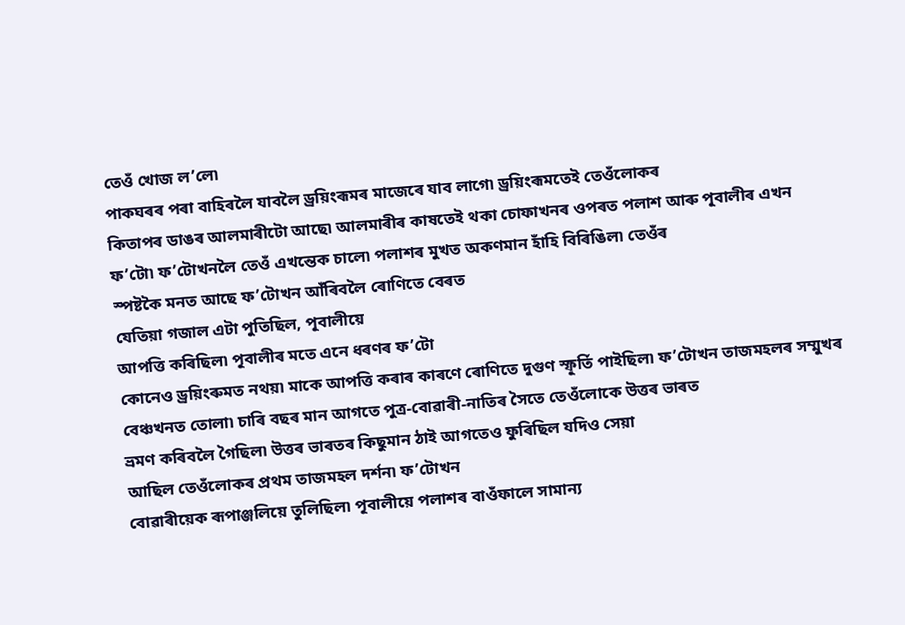তেওঁ খোজ ল’লে৷
পাকঘৰৰ পৰা বাহিৰলৈ যাবলৈ ড্ৰয়িংৰূমৰ মাজেৰে যাব লাগে৷ ড্ৰয়িংৰূমতেই তেওঁলোকৰ
কিতাপৰ ডাঙৰ আলমাৰীটো আছে৷ আলমাৰীৰ কাষতেই থকা চোফাখনৰ ওপৰত পলাশ আৰু পূবালীৰ এখন
ফ’টো৷ ফ’টোখনলৈ তেওঁ এখন্তেক চালে৷ পলাশৰ মুখত অকণমান হাঁহি বিৰিঙিল৷ তেওঁৰ
স্পষ্টকৈ মনত আছে ফ’টোখন আঁৰিবলৈ ৰোণিতে বেৰত
যেতিয়া গজাল এটা পুতিছিল, পূবালীয়ে
আপত্তি কৰিছিল৷ পূবালীৰ মতে এনে ধৰণৰ ফ’টো
কোনেও ড্ৰয়িংৰুমত নথয়৷ মাকে আপত্তি কৰাৰ কাৰণে ৰোণিতে দুগুণ স্ফূৰ্তি পাইছিল৷ ফ’টোখন তাজমহলৰ সম্মুখৰ
বেঞ্চখনত তোলা৷ চাৰি বছৰ মান আগতে পুত্ৰ-বোৱাৰী-নাতিৰ সৈতে তেওঁলোকে উত্তৰ ভাৰত
ভ্ৰমণ কৰিবলৈ গৈছিল৷ উত্তৰ ভাৰতৰ কিছুমান ঠাই আগতেও ফুৰিছিল যদিও সেয়া
আছিল তেওঁলোকৰ প্ৰথম তাজমহল দৰ্শন৷ ফ’টোখন
বোৱাৰীয়েক ৰূপাঞ্জলিয়ে তুলিছিল৷ পূবালীয়ে পলাশৰ বাওঁফালে সামান্য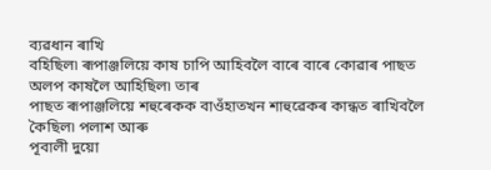ব্যৱধান ৰাখি
বহিছিল৷ ৰূপাঞ্জলিয়ে কাষ চাপি আহিবলৈ বাৰে বাৰে কোৱাৰ পাছত অলপ কাষলৈ আহিছিল৷ তাৰ
পাছত ৰূপাঞ্জলিয়ে শহুৰেকক বাওঁহাতখন শাহুৱেকৰ কান্ধত ৰাখিবলৈ কৈছিল৷ পলাশ আৰু
পূবালী দুয়ো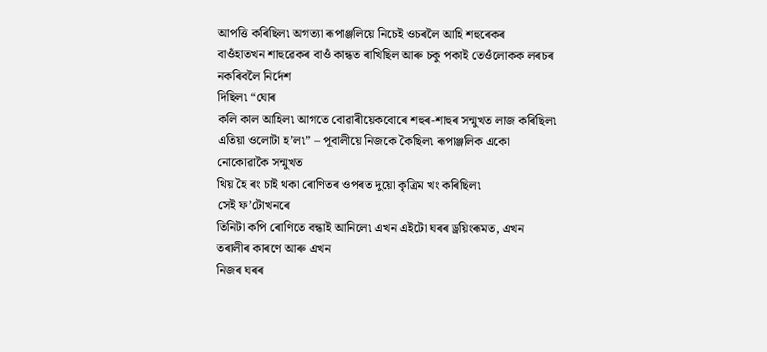আপত্তি কৰিছিল৷ অগত্যা ৰূপাঞ্জলিয়ে নিচেই ওচৰলৈ আহি শহুৰেকৰ
বাওঁহাতখন শাহুৱেকৰ বাওঁ কান্ধত ৰাখিছিল আৰু চকু পকাই তেওঁলোকক লৰচৰ নকৰিবলৈ নিৰ্দেশ
দিছিল৷ “ঘোৰ
কলি কাল আহিল৷ আগতে বোৱাৰীয়েকবোৰে শহুৰ-শাহুৰ সন্মুখত লাজ কৰিছিল৷ এতিয়া ওলোটা হ’ল৷” – পূবালীয়ে নিজকে কৈছিল৷ ৰূপাঞ্জলিক একো নোকোৱাকৈ সন্মুখত
থিয় হৈ ৰং চাই থকা ৰোণিতৰ ওপৰত দুয়ো কৃত্ৰিম খং কৰিছিল৷
সেই ফ’টোখনৰে
তিনিটা কপি ৰোণিতে বন্ধাই আনিলে৷ এখন এইটো ঘৰৰ ড্ৰয়িংৰূমত, এখন তৰালীৰ কাৰণে আৰু এখন
নিজৰ ঘৰৰ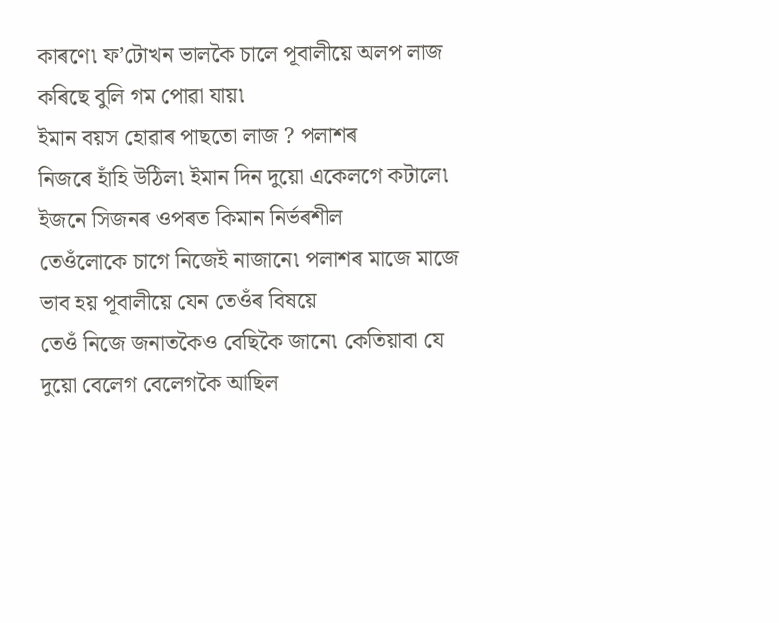কাৰণে৷ ফ’টোখন ভালকৈ চালে পূবালীয়ে অলপ লাজ কৰিছে বুলি গম পোৱা যায়৷
ইমান বয়স হোৱাৰ পাছতো লাজ ? পলাশৰ
নিজৰে হাঁহি উঠিল৷ ইমান দিন দুয়ো একেলগে কটালে৷ ইজনে সিজনৰ ওপৰত কিমান নিৰ্ভৰশীল
তেওঁলোকে চাগে নিজেই নাজানে৷ পলাশৰ মাজে মাজে ভাব হয় পূবালীয়ে যেন তেওঁৰ বিষয়ে
তেওঁ নিজে জনাতকৈও বেছিকৈ জানে৷ কেতিয়াবা যে দুয়ো বেলেগ বেলেগকৈ আছিল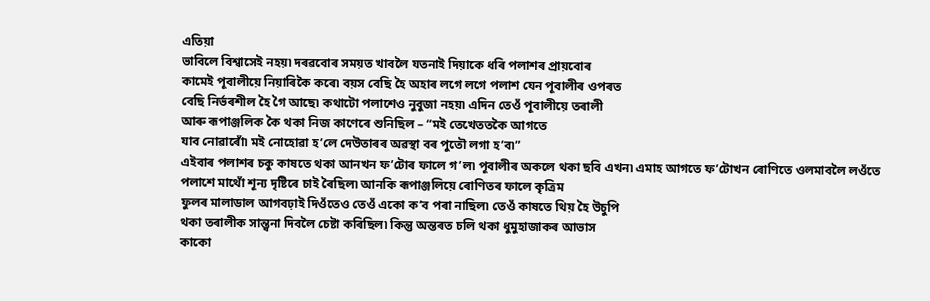এতিয়া
ভাবিলে বিশ্বাসেই নহয়৷ দৰৱবোৰ সময়ত খাবলৈ যতনাই দিয়াকে ধৰি পলাশৰ প্ৰায়বোৰ
কামেই পূবালীয়ে নিয়াৰিকৈ কৰে৷ বয়স বেছি হৈ অহাৰ লগে লগে পলাশ যেন পূবালীৰ ওপৰত
বেছি নিৰ্ভৰশীল হৈ গৈ আছে৷ কথাটো পলাশেও নুবুজা নহয়৷ এদিন তেওঁ পূবালীয়ে তৰালী
আৰু ৰূপাঞ্জলিক কৈ থকা নিজ কাণেৰে শুনিছিল – “মই তেখেততকৈ আগতে
যাব নোৱাৰোঁ৷ মই নোহোৱা হ’লে দেউতাৰৰ অৱস্থা বৰ পুতৌ লগা হ’ব৷”
এইবাৰ পলাশৰ চকু কাষতে থকা আনখন ফ’টোৰ ফালে গ’ল৷ পূবালীৰ অকলে থকা ছবি এখন৷ এমাহ আগতে ফ’টোখন ৰোণিতে ওলমাবলৈ লওঁতে
পলাশে মাথোঁ শূন্য দৃষ্টিৰে চাই ৰৈছিল৷ আনকি ৰূপাঞ্জলিয়ে ৰোণিতৰ ফালে কৃত্ৰিম
ফুলৰ মালাডাল আগবঢ়াই দিওঁতেও তেওঁ একো ক’ব পৰা নাছিল৷ তেওঁ কাষতে থিয় হৈ উচুপি
থকা তৰালীক সান্ত্বনা দিবলৈ চেষ্টা কৰিছিল৷ কিন্তু অন্তৰত চলি থকা ধুমুহাজাকৰ আভাস
কাকো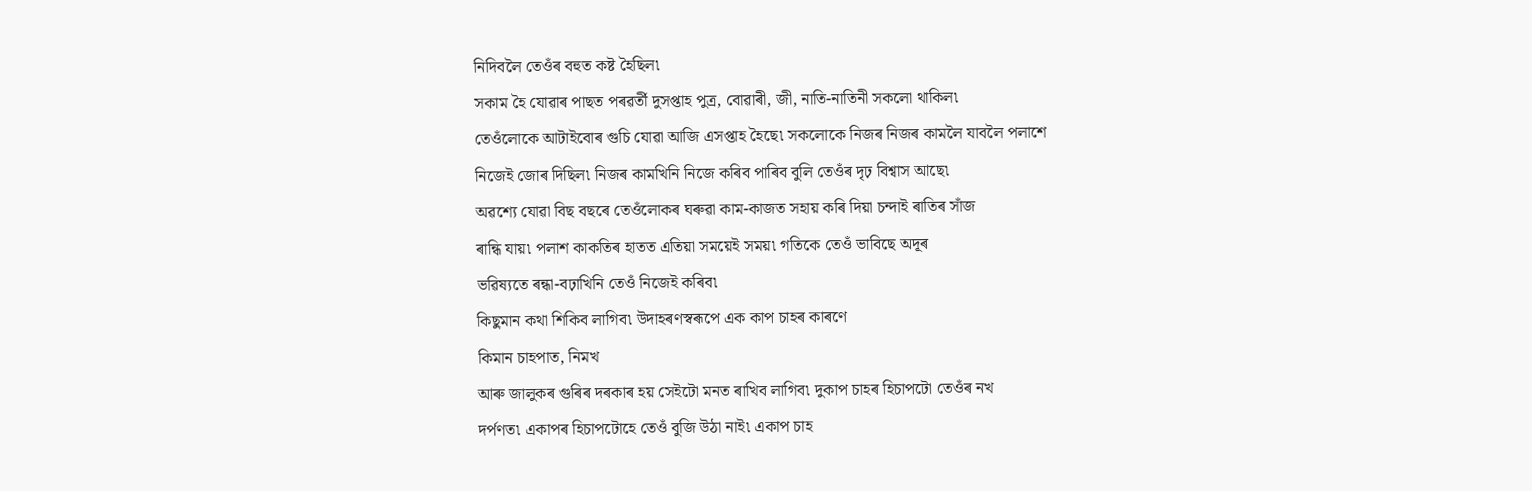নিদিবলৈ তেওঁৰ বহুত কষ্ট হৈছিল৷
সকাম হৈ যোৱাৰ পাছত পৰৱৰ্তী দুসপ্তাহ পুত্ৰ, বোৱাৰী, জী, নাতি-নাতিনী সকলো থাকিল৷
তেওঁলোকে আটাইবোৰ গুচি যোৱা আজি এসপ্তাহ হৈছে৷ সকলোকে নিজৰ নিজৰ কামলৈ যাবলৈ পলাশে
নিজেই জোৰ দিছিল৷ নিজৰ কামখিনি নিজে কৰিব পাৰিব বুলি তেওঁৰ দৃঢ় বিশ্বাস আছে৷
অৱশ্যে যোৱা বিছ বছৰে তেওঁলোকৰ ঘৰুৱা কাম-কাজত সহায় কৰি দিয়া চন্দাই ৰাতিৰ সাঁজ
ৰান্ধি যায়৷ পলাশ কাকতিৰ হাতত এতিয়া সময়েই সময়৷ গতিকে তেওঁ ভাবিছে অদূৰ
ভৱিষ্যতে ৰন্ধা-বঢ়াখিনি তেওঁ নিজেই কৰিব৷
কিছুমান কথা শিকিব লাগিব৷ উদাহৰণস্বৰূপে এক কাপ চাহৰ কাৰণে
কিমান চাহপাত, নিমখ
আৰু জালুকৰ গুৰিৰ দৰকাৰ হয় সেইটো মনত ৰাখিব লাগিব৷ দুকাপ চাহৰ হিচাপটো তেওঁৰ নখ
দৰ্পণত৷ একাপৰ হিচাপটোহে তেওঁ বুজি উঠা নাই৷ একাপ চাহ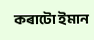কৰাটো ইমান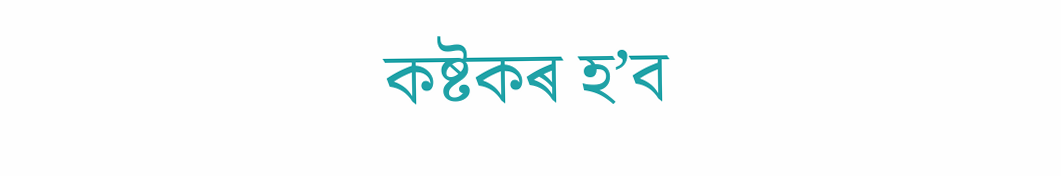কষ্টকৰ হ’ব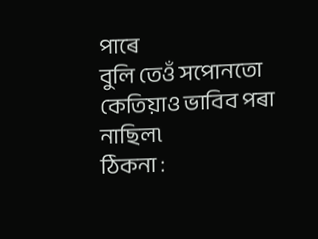পাৰে
বুলি তেওঁ সপোনতো কেতিয়াও ভাবিব পৰা নাছিল৷
ঠিকনা :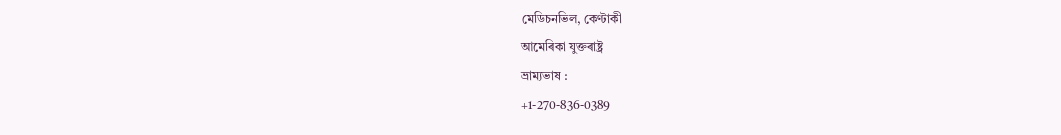মেডিচনভিল, কেণ্টাকী
আমেৰিকা যুক্তৰাষ্ট্ৰ
ভ্ৰাম্যভাষ :
+1-270-836-0389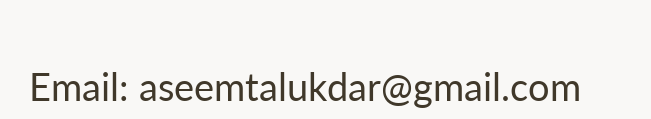Email: aseemtalukdar@gmail.com